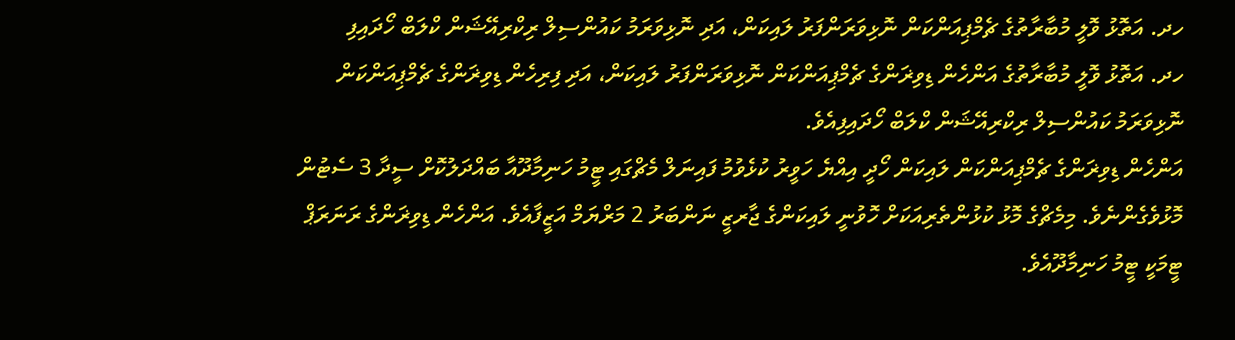ހދ. އަތޮޅު ވޮލީ މުބާރާތުގެ ޗެމްޕިއަންކަން ނޮޅިވަރަންފަރު ލައިކަން، އަދި ނޮޅިވަރަމު ކައުންސިލް ރިކްރިއޭޝަން ކްލަބް ހޯދައިފި
ހދ. އަތޮޅު ވޮލީ މުބާރާތުގެ އަންހެން ޑިވިޜަންގެ ޗެމްޕިއަންކަން ނޮޅިވަރަންފަރު ލައިކަން، އަދި ފިރިހެން ޑިވިޜަންގެ ޗެމްޕިއަންކަން ނޮޅިވަރަމު ކައުންސިލް ރިކްރިއޭޝަން ކްލަބް ހޯދައިފިއެވެ.
އަންހެން ޑިވިޜަންގެ ޗެމްޕިއަންކަން ލައިކަން ހޯދީ އިއްޔެ ހަވީރު ކުޅެވުމު ފައިނަލް މެޗްގައި ޓީމު ހަނިމާދޫއާ ބައްދަލުކޮށް ސީދާ 3 ސެޓުން މޮޅުވެގެންނެވެ. މިމެޗްގެ މޮޅު ކުޅުންތެރިއަކަށް ހޮވުނީ ލައިކަންގެ ޖާރޒީ ނަންބަރު 2 މަރްޔަމް އަޒީފާއެވެ. އަންހެން ޑިވިޜަންގެ ރަނަރަޕް ޓީމަކީ ޓީމު ހަނިމާދޫއެވެ.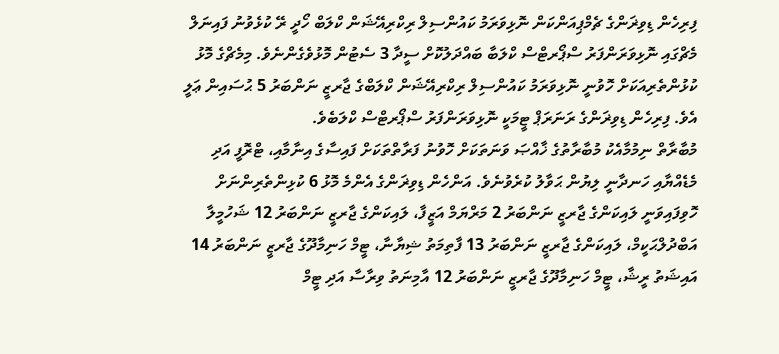ފިރިހެން ޑިވިޜަންގެ ޗެމްޕިއަންކަން ނޮޅިވަރަމު ކައުންސިލް ރިކްރިއޭޝަން ކްލަބް ހޯދީ ރޭ ކުޅެވުނު ފައިނަލް މެޗްގައި ނޮޅިވަރަންފަރު ސްޕޯރޓްސް ކްލަބާ ބައްދަލުކޮށް ސީދާ 3 ސެޓުން މޮޅުވެގެންނެވެ. މިމެޗްގެ މޮޅު ކުޅުންތެރިއަކަށް ހޮވުނީ ނޮޅިވަރަމު ކައުންސިލް ރިކްރިއޭޝަން ކްލަބްގެ ޖާރޒީ ނަންބަރު 5 ޙުސައިން ޢަލީ އެވެ. ފިރިހެން ޑިވިޜަންގެ ރަނަރަޕް ޓީމަކީ ނޮޅިވަރަންފަރު ސްޕޯރޓްސް ކްލަބެވެ.
މުބާރާތް ނިމުމާއެކު މުބާރާތުގެ ޚާއްޞަ ވަނަތަކަށް ހޮވުނު ފަރާތްތަކަށް ފައިސާގެ އިނާމާއި، ޓްރޮފީ އަދި މެޑެއްޔާއި ހަނދާނީ ލިޔުން ޙަވާލު ކުރެވުނެވެ. އަންހެން ޑިވިޜަންގެ އެންމެ މޮޅު 6 ކުޅިންތެރިންނަށް ހޮވިފައިވަނީ ލައިކަންގެ ޖާރޒީ ނަންބަރު 2 މަރްޔަމް އަޒީފާ، ލައިކަންގެ ޖާރޒީ ނަންބަރު 12 ޝަހުމީލާ އަބްދުލްޙަކީމް، ލައިކަންގެ ޖާރޒީ ނަންބަރު 13 ފާތިމަތު ޝިޔާނާ، ޓީމް ހަނިމާދޫގެ ޖާރޒީ ނަންބަރު 14 އައިޝަތު ރީޝާ، ޓީމް ހަނިމާދޫގެ ޖާރޒީ ނަންބަރު 12 އާމިނަތު ވިރާސާ އަދި ޓީމް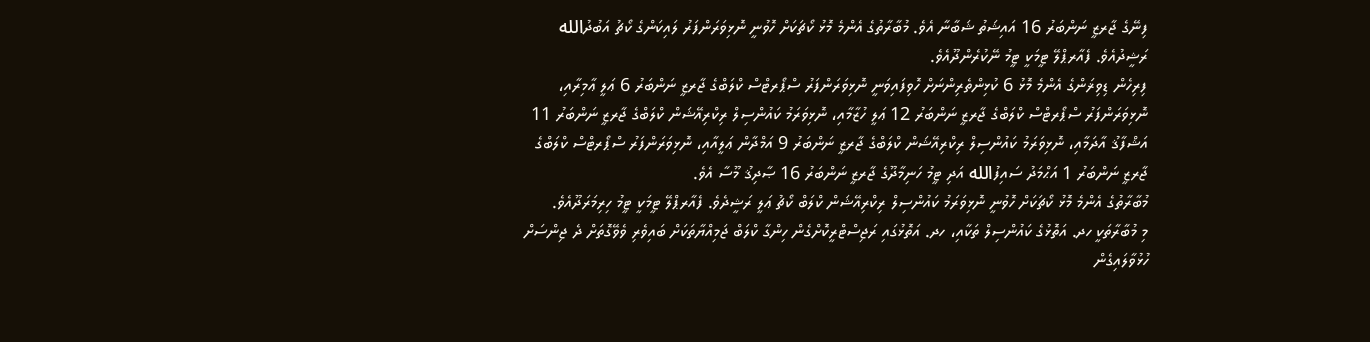ފިނޭގެ ޖާރޒީ ނަންބަރު 16 އައިޝަތު ޝަބާނާ އެވެ. މުބާރާތުގެ އެންމެ މޮޅު ކޯޗަކަށް ހޮވުނީ ނޮޅިވަރަންފަރު ލައިކަންގެ ކޯޗު އަބުދުالله ރަޝީދުއެވެ. ފެއާރޕްލޭ ޓީމަކީ ޓީމު ނޭކުރެންދޫއެވެ.
ފިރިހެން ޑިވިޜަންގެ އެންމެ މޮޅު 6 ކުޅިންތެރިންނަށް ހޮވިފައިވަނީ ނޮޅިވަރަންފަރު ސްޕޯރޓްސް ކްލަބްގެ ޖާރޒީ ނަންބަރު 6 ޢަލީ ޢާމިރާއި، ނޮޅިވަރަންފަރު ސްޕޯރޓްސް ކްލަބްގެ ޖާރޒީ ނަންބަރު 12 ޢަލީ ހުޒާމާއި، ނޮޅިވަރަމު ކައުންސިލް ރިކްރިއޭޝަން ކްލަބްގެ ޖާރޒީ ނަންބަރު 11 އަޝްފާޤު އާދަމާއި، ނޮޅިވަރަމު ކައުންސިލް ރިކްރިއޭޝަން ކްލަބްގެ ޖާރޒީ ނަންބަރު 9 އަމްދާން ޢަލީއާއި، ނޮޅިވަރަންފަރު ސްޕޯރޓްސް ކްލަބްގެ ޖާރޒީ ނަންބަރު 1 އަޙްމަދު ސައިފުالله އަދި ޓީމު ހަނިމާދޫގެ ޖާރޒީ ނަންބަރު 16 ޞާދިޤު މޫސާ އެވެ.
މުބާރާތުގެ އެންމެ މޮޅު ކޯޗަކަށް ހޮވުނީ ނޮޅިވަރަމު ކައުންސިލް ރިކްރިއޭޝަން ކްލަބް ކޯޗު ޢަލީ ރަޝީދެވެ. ފެއާރޕްލޭ ޓީމަކީ ޓީމު ހިރިމަރަދޫއެވެ.
މި މުބާރާތަކީ ހދ. އަތޮޅުގެ ކައުންސިލް ތަކާއި، ހދ. އަތޮޅުގައި ރަޖިސްޓްރީކޮށްގެން ހިންގާ ކްލަބް ޖަމިއްޔާތަކަށް ބައިވެރި ވެވޭގޮތަށް ދެ ޖިންސަށް ހުޅުވާލައިގެން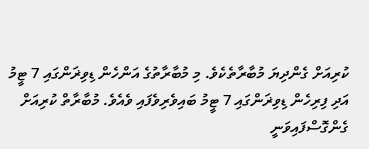ކުރިއަށް ގެންދިޔަ މުބާރާތެކެވެ. މި މުބާރާތުގެ އަންހެން ޑިވިޜަންގައި 7 ޓީމު އަދި ފިރިހެން ޑިވިޜަންގައި 7 ޓީމު ބައިވެރިވެފައި ވެއެވެ. މުބާރާތް ކުރިއަށް ގެންގޮސްފައިވަނީ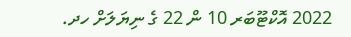2022 އޮކްޓޫބަރ 10 ން 22 ގެ ނިޔަލަށް ހދ.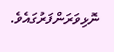ނޮޅިވަރަންފަރުގައެވެ.